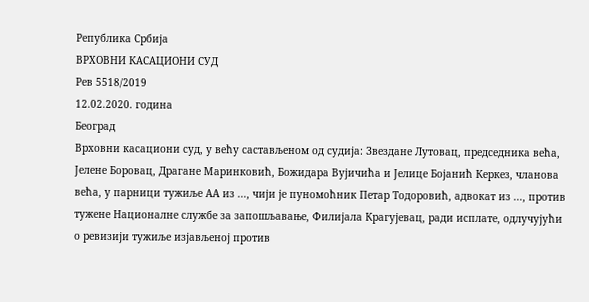Република Србија
ВРХОВНИ КАСАЦИОНИ СУД
Рев 5518/2019
12.02.2020. година
Београд
Врховни касациони суд, у већу састављеном од судија: Звездане Лутовац, председника већа, Јелене Боровац, Драгане Маринковић, Божидара Вујичића и Јелице Бојанић Керкез, чланова већа, у парници тужиље АА из ..., чији је пуномоћник Петар Тодоровић, адвокат из ..., против тужене Националне службе за запошљавање, Филијала Крагујевац, ради исплате, одлучујући о ревизији тужиље изјављеној против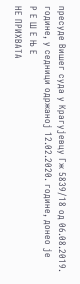пресуде Вишег суда у Крагујевцу Гж 5839/18 од 06.08.2019. године, у седници одржаној 12.02.2020. године, донео је
Р Е Ш Е Њ Е
НЕ ПРИХВАТА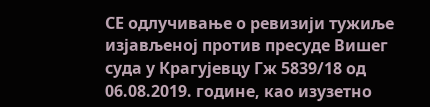СЕ одлучивање о ревизији тужиље изјављеној против пресуде Вишег суда у Крагујевцу Гж 5839/18 од 06.08.2019. године, као изузетно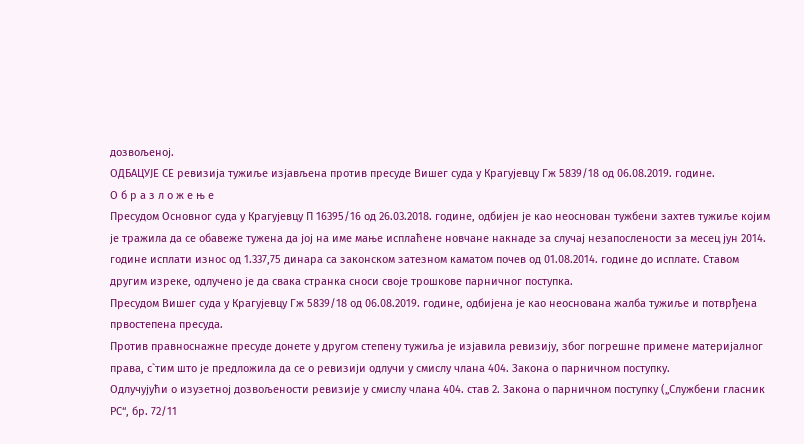дозвољеној.
ОДБАЦУЈЕ СЕ ревизија тужиље изјављена против пресуде Вишег суда у Крагујевцу Гж 5839/18 од 06.08.2019. године.
О б р а з л о ж е њ е
Пресудом Основног суда у Крагујевцу П 16395/16 од 26.03.2018. године, одбијен је као неоснован тужбени захтев тужиље којим је тражила да се обавеже тужена да јој на име мање исплаћене новчане накнаде за случај незапослености за месец јун 2014. године исплати износ од 1.337,75 динара са законском затезном каматом почев од 01.08.2014. године до исплате. Ставом другим изреке, одлучено је да свака странка сноси своје трошкове парничног поступка.
Пресудом Вишег суда у Крагујевцу Гж 5839/18 од 06.08.2019. године, одбијена је као неоснована жалба тужиље и потврђена првостепена пресуда.
Против правноснажне пресуде донете у другом степену тужиља је изјавила ревизију, због погрешне примене материјалног права, с`тим што је предложила да се о ревизији одлучи у смислу члана 404. Закона о парничном поступку.
Одлучујући о изузетној дозвољености ревизије у смислу члана 404. став 2. Закона о парничном поступку („Службени гласник РС“, бр. 72/11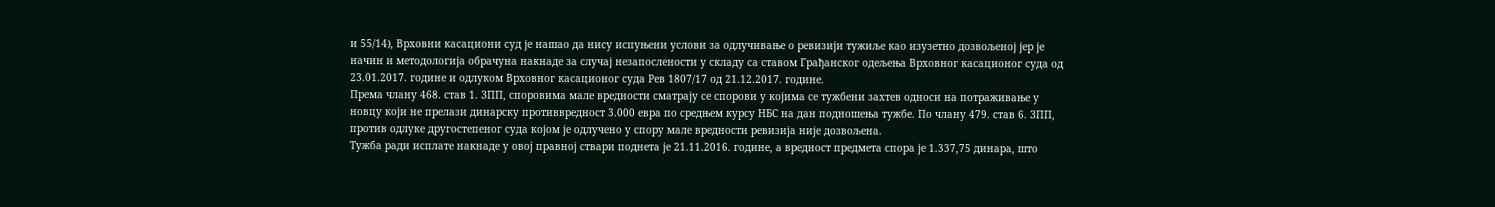и 55/14), Врховни касациони суд је нашао да нису испуњени услови за одлучивање о ревизији тужиље као изузетно дозвољеној јер је начин и методологија обрачуна накнаде за случај незапослености у складу са ставом Грађанског одељења Врховног касационог суда од 23.01.2017. године и одлуком Врховног касационог суда Рев 1807/17 од 21.12.2017. године.
Према члану 468. став 1. ЗПП, споровима мале вредности сматрају се спорови у којима се тужбени захтев односи на потраживање у новцу који не прелази динарску противвредност 3.000 евра по средњем курсу НБС на дан подношења тужбе. По члану 479. став 6. ЗПП, против одлуке другостепеног суда којом је одлучено у спору мале вредности ревизија није дозвољена.
Тужба ради исплате накнаде у овој правној ствари поднета је 21.11.2016. године, а вредност предмета спора је 1.337,75 динара, што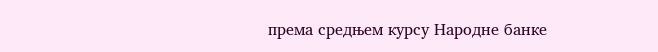према средњем курсу Народне банке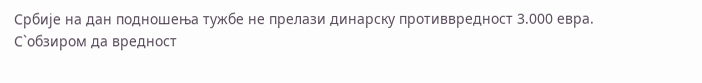Србије на дан подношења тужбе не прелази динарску противвредност 3.000 евра.
С`обзиром да вредност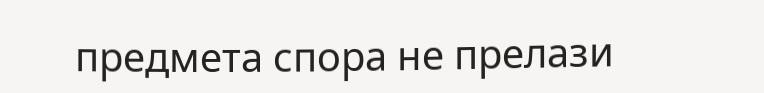предмета спора не прелази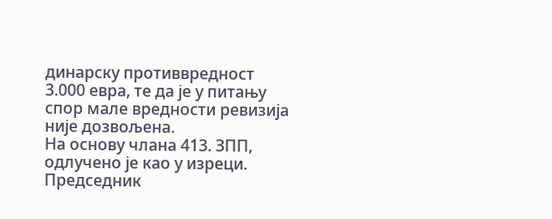динарску противвредност 3.000 евра, те да је у питању спор мале вредности ревизија није дозвољена.
На основу члана 413. ЗПП, одлучено је као у изреци.
Председник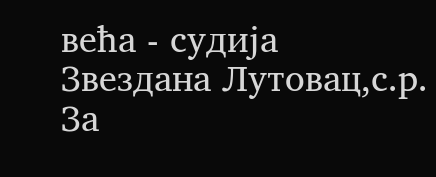већа - судија
Звездана Лутовац,с.р.
За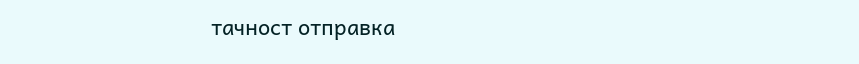тачност отправка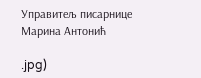Управитељ писарнице
Марина Антонић

.jpg)